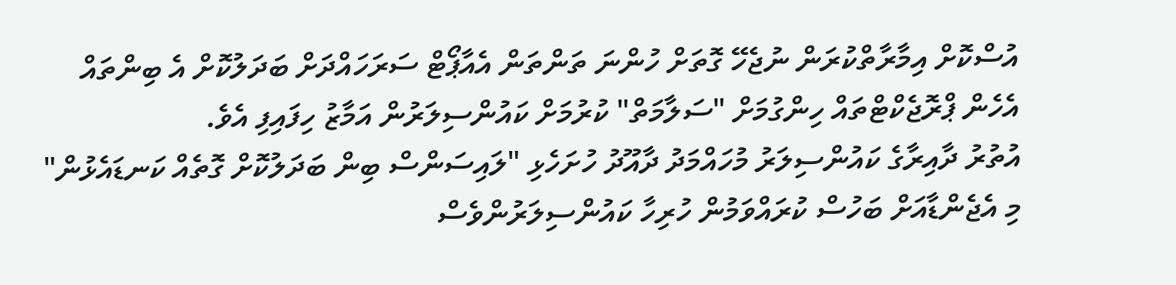އުސްކޮށް އިމާރާތްކުރަން ނުޖެހޭ ގޮތަށް ހުންނަ ތަންތަން އެއާޕޯޓް ސަރަހައްދަށް ބަދަލުކޮށް އެ ބިންތައް އެހެން ޕްރޮޖެކްޓްތައް ހިންގުމަށް "ސަލާމަތް" ކުރުމަށް ކައުންސިލަރުން އަމާޒު ހިފައިފި އެވެ.
އުތުރު ދާއިރާގެ ކައުންސިލަރު މުހައްމަދު ދާއޫދު ހުށަހެޅި "ލައިސަންސް ބިން ބަދަލުކޮށް ގޮތެއް ކަނޑައެޅުން" މި އެޖެންޑާއަށް ބަހުސް ކުރައްވަމުން ހުރިހާ ކައުންސިލަރުންވެސް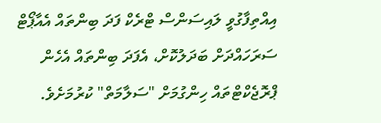އިއްތިފާގުވީ ލައިސަންސް ޓްރެކް ފަދަ ބިންތައް އެއާޕޯޓް ސަރަހައްދަށް ބަދަލުކޮށް، އެފަދަ ބިންތައް އެހެން ޕްރޮޖެކްޓްތައް ހިންގުމަށް "ސަލާމަތް" ކުރުމަށެވެ.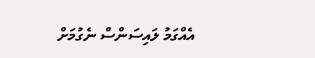އެއްގަމު ލައިސަންސް ނެގުމަށް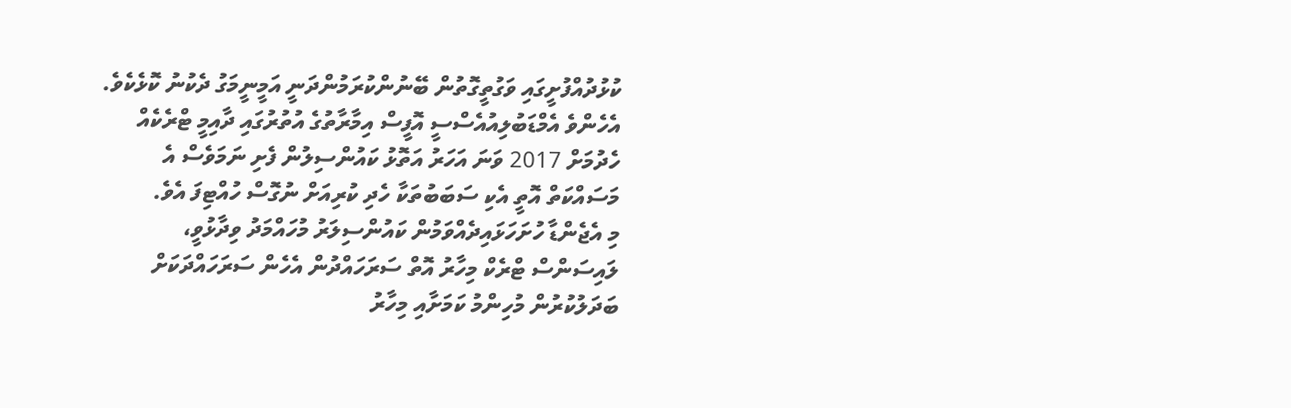ކުޅުދުއްފުށީގައި ވަގުތީގޮތުން ބޭނުންކުރަމުންދަނީ އަމީނީމަގު ދެކުނު ކޮޅެކެވެ. އެހެންވެ އެމްޑަބުލިއުއެސްސީ އޮފީސް އިމާރާތުގެ އުތުރުގައި ދާއިމީ ޓްރެކެއް ހެދުމަށް 2017 ވަނަ އަހަރު އަތޮޅު ކައުންސިލުން ފެށި ނަމަވެސް އެ މަސައްކަތް އޮތީ އެކި ސަބަބުތަކާ ހެދި ކުރިއަށް ނުގޮސް ހުއްޓިފަ އެވެ.
މި އެޖެންޑާ ހުށަހަޅައިދެއްވަމުން ކައުންސިލަރު މުހައްމަދު ވިދާޅުވީ، ލައިސަންސް ޓްރެކް މިހާރު އޮތް ސަރަހައްދުން އެހެން ސަރަހައްދަކަށް ބަދަލުކުރުން މުހިންމު ކަމަށާއި މިހާރު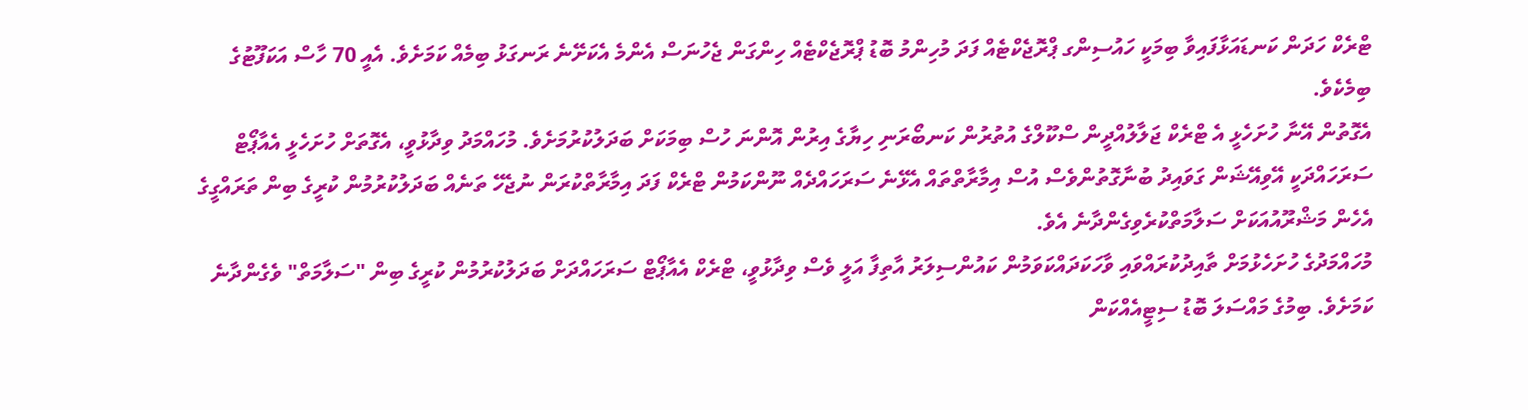ޓްރެކް ހަދަން ކަނޑައަޅާފައިވާ ބިމަކީ ހައުސިންގ ޕްރޮޖެކްޓެއް ފަދަ މުހިންމު ބޮޑު ޕްރޮޖެކްޓެއް ހިންގަން ޖެހުނަސް އެންމެ އެކަށޭނެ ރަނގަޅު ބިމެއް ކަމަށެވެ. އެއީ 70 ހާސް އަކަފޫޓުގެ ބިމެކެވެ.
އެގޮތުން އޭނާ ހުށަހެޅީ އެ ޓްރެކް ޖަލާލުއްދީން ސްކޫލްގެ އުތުރުން ކަނބޯރަނި ހިޔާގެ އިރުން އޮންނަ ހުސް ބިމަކަށް ބަދަލުކުރުމަށެވެ. މުހައްމަދު ވިދާޅުވީ، އެގޮތަށް ހުށަހެޅީ އެއާޕޯޓް ސަރަހައްދަކީ އޭވިއޭޝަން ގަވައިދު ބުނާގޮތުންވެސް އުސް އިމާރާތްތައް އެޅޭނެ ސަރަހައްދެއް ނޫންކަމުން ޓްރެކް ފަދަ އިމާރާތްކުރަން ނުޖެހޭ ތަނެއް ބަދަލުކުރުމުން ކުރީގެ ބިން ތަރައްގީގެ އެހެން މަޝްރޫއުއަކަށް ސަލާމަތްކުރެވިގެންދާނެ އެވެ.
މުހައްމަދުގެ ހުށަހެޅުމަށް ތާއިދުކުރައްވައި ވާހަކަދައްކަވަމުން ކައުންސިލަރު އާތިފާ އަލީ ވެސް ވިދާޅުވީ، ޓްރެކް އެއާޕޯޓް ސަރަހައްދަށް ބަދަލުކުރުމުން ކުރީގެ ބިން "ސަލާމަތް" ވެގެންދާނެ ކަމަށެވެ. ބިމުގެ މައްސަލަ ބޮޑު ސިޓީއެއްކަން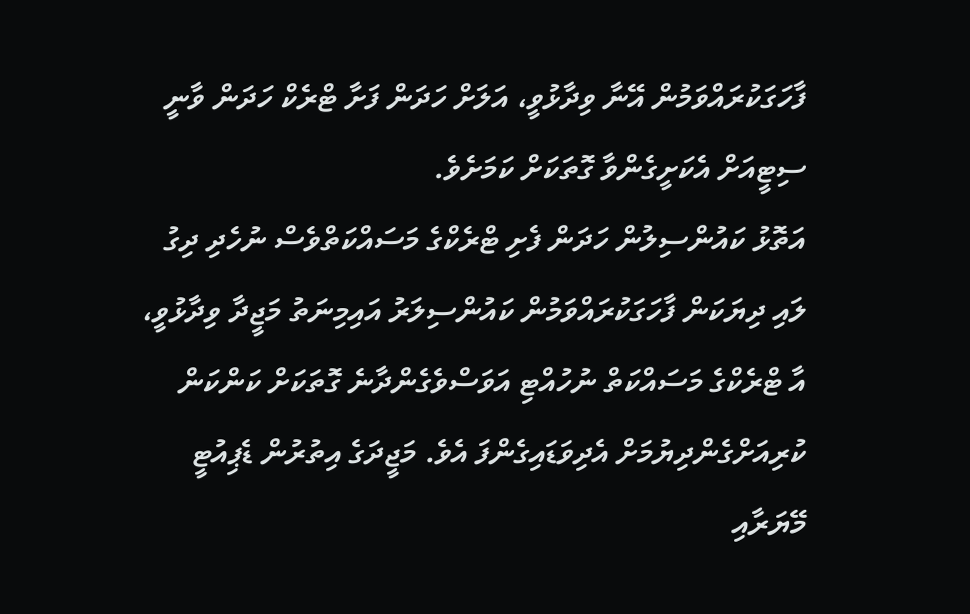ފާހަގަކުރައްވަމުން އޭނާ ވިދާޅުވީ، އަލަށް ހަދަން ފަށާ ޓްރެކް ހަދަން ވާނީ ސިޓީއަށް އެކަށީގެންވާ ގޮތަކަށް ކަމަށެވެ.
އަތޮޅު ކައުންސިލުން ހަދަން ފެށި ޓްރެކްގެ މަސައްކަތްވެސް ނުހެދި ދިގު ލައި ދިޔަކަން ފާހަގަކުރައްވަމުން ކައުންސިލަރު އައިމިނަތު މަޖީދާ ވިދާޅުވީ، އާ ޓްރެކްގެ މަސައްކަތް ނުހުއްޓި އަވަސްވެގެންދާނެ ގޮތަކަށް ކަންކަން ކުރިއަށްގެންދިޔުމަށް އެދިވަޑައިގެންފަ އެވެ. މަޖީދަގެ އިތުރުން ޑެޕިއުޓީ މޭޔަރާއި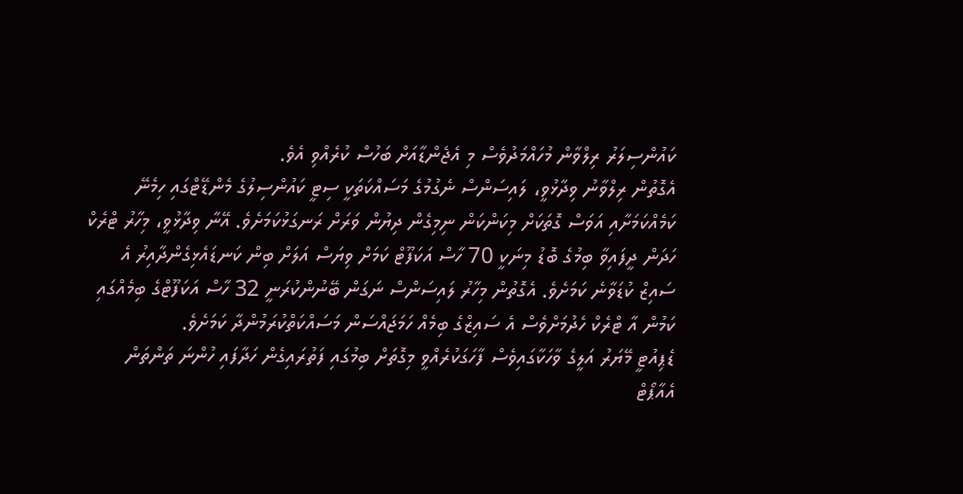ކައުންސިލަރު ރިލްވާން މުހައްމަދުވެސް މި އެޖެންޑާއަށް ބަހުސް ކުރެއްވި އެވެ.
އެގޮތުން ރިލްވާނު ވިދާޅުވީ، ލައިސަންސް ނެގުމުގެ މަސައްކަތަކީ ސިޓީ ކައުންސިލުގެ މެންޑޭޓްގައި ހިމެނޭ ކަމެއްކަމަށާއި އަވަސް ގޮތަކަށް މިކަންކަން ނިމިގެން ދިޔުން ވަރަށް ރަނގަޅުކަމަށެވެ. އޭނާ ވިދާޅުވީ، މިހާރު ޓްރެކް ހަދަން ދީފައިވާ ބިމުގެ ބޮޑު މިނަކީ 70 ހާސް އަކަފޫޓް ކަމަށް ވިޔަސް އަލަށް ބިން ކަނޑައެޅިގެންދާއިރު އެ ސައިޒް ކުޑަވާނެ ކަމަށެވެ. އެގޮތުން މިހާރު ލައިސަންސް ނަގަން ބޭނުންކުރަނީ 32 ހާސް އަކަފޫޓްގެ ބިމެއްގައި ކަމުން އާ ޓްރެކް ހެދުމަށްވެސް އެ ސައިޒްގެ ބިމެއް ހަމަޖައްސަން މަސައްކަތްކުރަމުންދާ ކަމަށެވެ.
ޑެޕިއުޓީ މޭޔަރު އަލީގެ ވާހަކާގައިވެސް ފާހަގަކުރެއްވީ މިގޮތަށް ބިމުގައި ފަތުރައިގެން ހަދާފައި ހުންނަ ތަންތަން އެއާޕޯޓް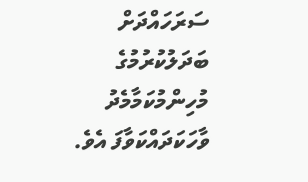ސަރަހައްދަށް ބަދަލުކުރުމުގެ މުހިންމުކަމާމެދު ވާހަކަދައްކަވާފަ އެވެ.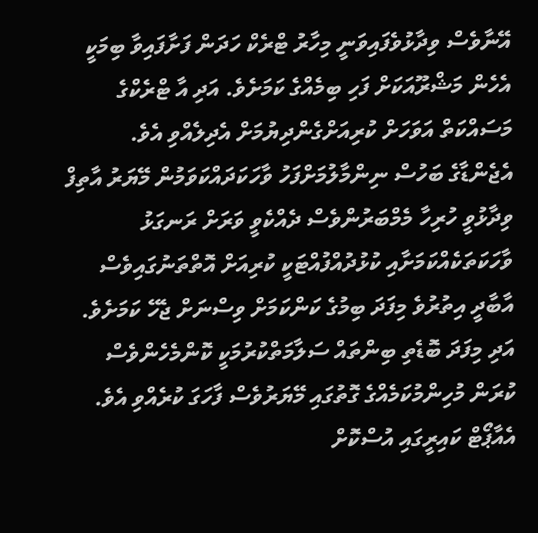އޭނާވެސް ވިދާޅުވެފައިވަނީ މިހާރު ޓްރެކް ހަދަން ފަށާފައިވާ ބިމަކީ އެހެން މަޝްރޫއަކަށް ފަހި ބިމެއްގެ ކަމަށެވެ. އަދި އާ ޓްރެކްގެ މަސައްކަތް އަވަހަށް ކުރިއަށްގެންދިޔުމަށް އެދިލެއްވި އެވެ.
އެޖެންޑާގެ ބަހުސް ނިންމާލުމަށްފަހު ވާހަކަދައްކަވަމުން މޭޔަރު އާތިފް ވިދާޅުވީ ހުރިހާ މެމްބަރުންވެސް ދެއްކެވީ ވަރަށް ރަނގަޅު ވާހަކަތަކެއްކަމަށާއި ކުޅުދުއްފުއްޓަކީ ކުރިއަށް އޮތްތަނުގައިވެސް އާބާދީ އިތުރުވެ މިފަދަ ބިމުގެ ކަންކަމަށް ވިސްނަށް ޖެހޭ ކަމަށެވެ. އަދި މިފަދަ ބޮޑެތި ބިންތައް ސަލާމަތްކުރުމަކީ ކޮންމެހެންވެސް ކުރަން މުހިންމުކަމެއްގެ ގޮތުގައި މޭޔަރުވެސް ފާހަގަ ކުރެއްވި އެވެ.
އެއާޕޯޓް ކައިރީގައި އުސްކޮށް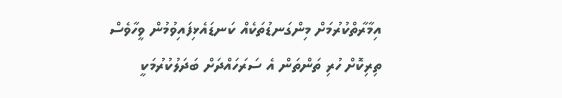އިމާރާތްކުރުމަށް މިންގަނޑުތަކެއް ކަނޑައެޅިފައިވުމުން ވީހާވެސް ތިރިކޮށް ހުރި ތަންތަން އެ ސަރަހައްދަށް ބަދަލުކުރުމަކީ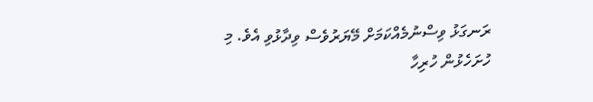ރަނގަޅު ވިސްނުމެއްކަމަށް މޭޔަރުވެސް ވިދާޅުވި އެވެ. މި ހުށަހެޅުން ހުރިހާ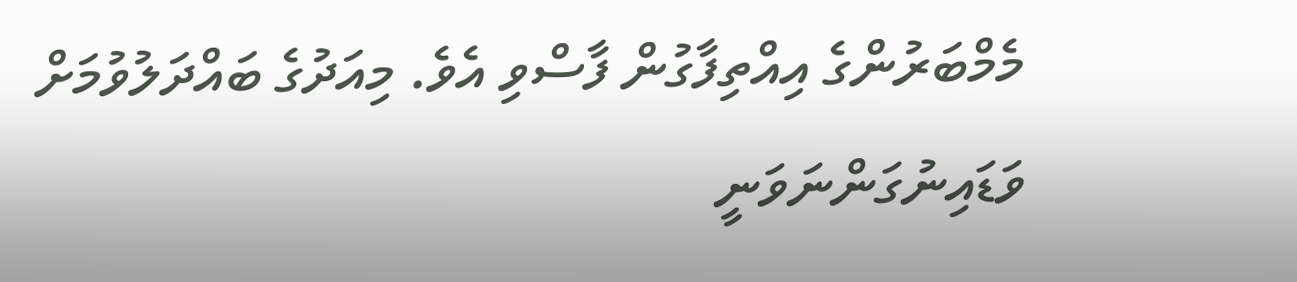މެމްބަރުންގެ އިއްތިފާގުން ފާސްވި އެވެ. މިއަދުގެ ބައްދަލުވުމަށް ވަޑައިނުގަންނަވަނީ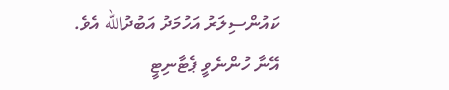ކައުންސިލަރު އަހުމަދު އަބުދުالله އެވެ. އޭނާ ހުންނެވީ ޕެޓާނިޓީ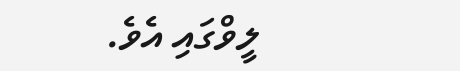ލީވްގައި އެވެ.